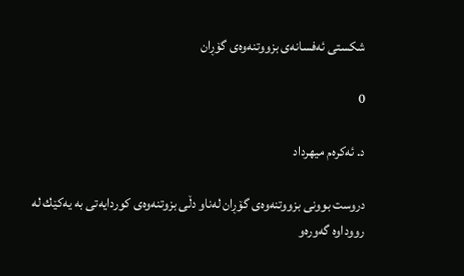شكستی ئه‌فسانه‌ی بزووتنه‌وه‌ی گۆڕان

0

د. ئەكرەم میهرداد

دروست بوونی بزووتنه‌وه‌ی گۆڕان له‌ناو دڵی بزوتنه‌وه‌ی كوردایه‌تی به‌ یه‌كێك له‌ رووداوه‌ گه‌وره‌‌و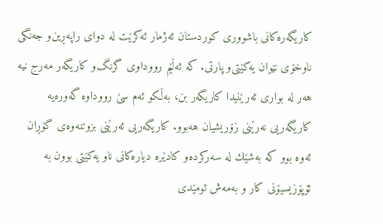كاریگه‌ره‌كانی باشووری كوردستان ئه‌ژمار ئه‌كرێت له‌ دوای راپه‌ڕین‌و جه‌نگی ناوخۆی نێوان یه‌كێتی‌و پارتی. كه‌ ئه‌ڵێم رووداوی گرنگ‌و كاریگه‌ر مه‌رج نیه‌ هه‌ر له‌ بواری ئه‌رێنیدا كاریگه‌ر بن، به‌ڵكو ئه‌م سێ رووداوه‌ گه‌وره‌یه‌ كاریگه‌ریی نه‌رێنی زۆریشیان هه‌بوو. كاریگه‌ریی ئه‌رێنی بزوتنه‌وه‌ی گۆڕان ئه‌وه‌ بوو كه‌ به‌شێك له‌ سه‌ركرده‌و كادێره‌ دیاره‌كانی ناو یه‌كێتی بوون به‌ ئۆپۆزیسیۆنی كار و به‌مه‌ش ئومێدی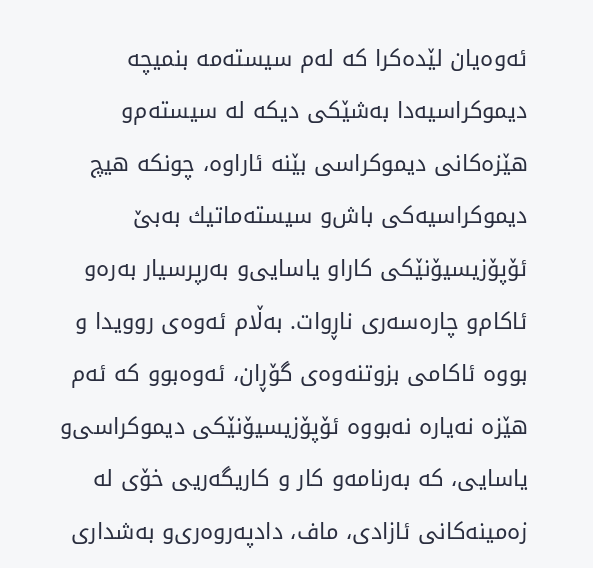ئه‌وه‌یان لێده‌كرا كه‌ له‌م سیسته‌مه‌ بنمیچه‌ دیموكراسیه‌دا به‌شێكی دیكه‌ له‌ سیسته‌م‌و هێزه‌كانی دیموكراسی بێنه‌ ئاراوه‌، چونكه‌ هیچ دیموكراسیه‌كی باش‌و سیسته‌ماتیك به‌بێ ئۆپۆزیسیۆنێكی كاراو یاسایی‌و به‌رپرسیار به‌ره‌و ئاكام‌و چاره‌سه‌ری ناڕوات. به‌ڵام ئه‌وه‌ی روویدا و بووه‌ ئاكامی بزوتنه‌وه‌ی گۆڕان، ئه‌وه‌بوو كه‌ ئه‌م هێزه‌ نه‌یاره‌ نه‌بووه‌ ئۆپۆزیسیۆنێكی دیموكراسی‌و یاسایی، كه‌ به‌رنامه‌‌و كار و كاریگه‌ریی خۆی له‌ زه‌مینه‌كانی ئازادی، ماف، دادپه‌روه‌ری‌و به‌شداری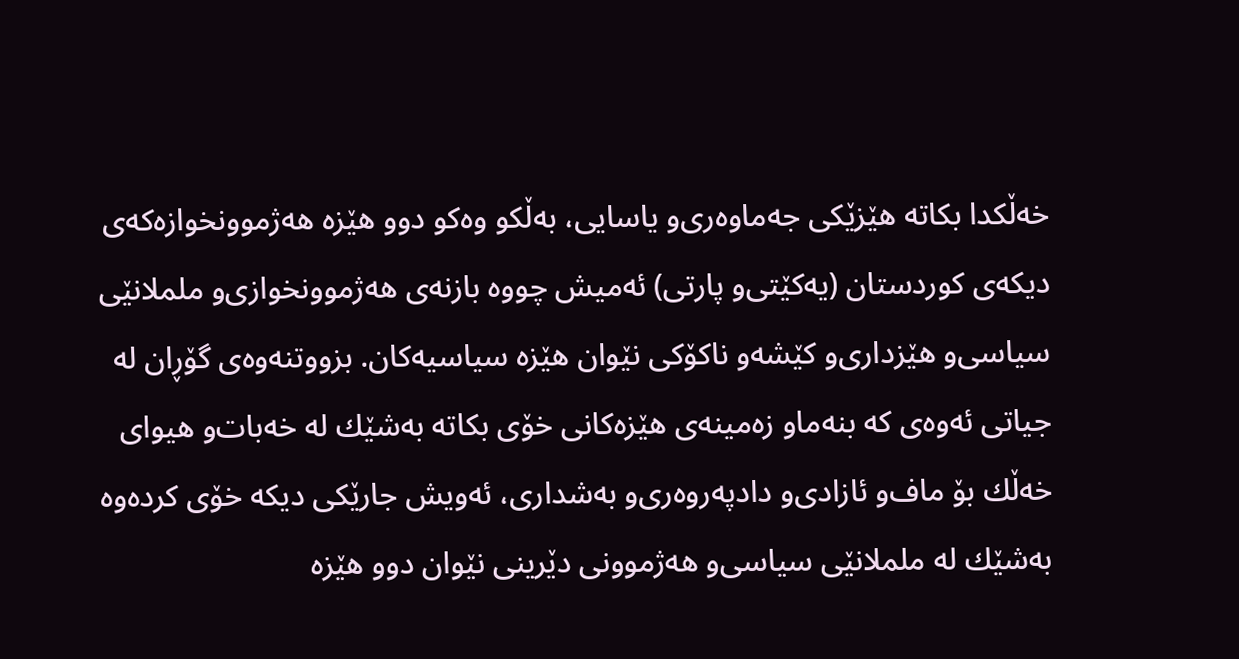خه‌ڵكدا بكاته‌ هێزێكی جه‌ماوه‌ری‌و یاسایی، به‌ڵكو وه‌كو دوو هێزه‌ هه‌ژموونخوازه‌كه‌ی دیكه‌ی كوردستان (یه‌كێتی‌و پارتی) ئه‌میش چووه‌ بازنه‌ی هه‌ژموونخوازی‌و ململانێی سیاسی‌و هێزداری‌و كێشه‌‌و ناكۆكی نێوان هێزه‌ سیاسیه‌كان. بزووتنه‌وه‌ی گۆڕان له‌ جیاتی ئه‌وه‌ی كه‌ بنه‌ما‌و زه‌مینه‌ی هێزه‌كانی خۆی بكاته‌ به‌شێك له‌ خه‌بات‌و هیوای خه‌ڵك بۆ ماف‌و ئازادی‌و دادپه‌روه‌ری‌و به‌شداری، ئه‌ویش جارێكی دیكه‌ خۆی كرده‌وه‌ به‌شێك له‌ ململانێی سیاسی‌و هه‌ژموونی دێرینی نێوان دوو هێزه‌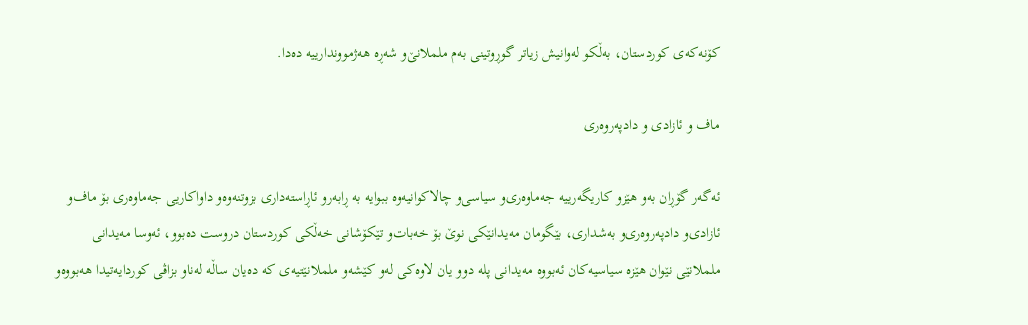كۆنه‌كه‌ی كوردستان، به‌ڵكو له‌وانیش زیاتر گوڕ‌وتینی به‌م ململانێ‌و شه‌ڕه‌ هه‌ژمووندارییه‌ ده‌دا.

ماف و ئازادی و دادپەروەری

ئه‌گه‌ر گۆڕان به‌و هێز‌و كاریگه‌رییه‌ جه‌ماوه‌ری‌و سیاسی‌و چالاكوانیه‌وه‌ ببوایه‌ به‌ ڕابه‌ر‌و ئاڕاسته‌داری بزوتنه‌وه‌‌و داواكاریی جه‌ماوه‌ری بۆ ماف‌و ئازادی‌و دادپه‌روه‌ری‌و به‌شداری، بێگومان مه‌یدانێكی نوێ بۆ خه‌بات‌و تێكۆشانی خه‌ڵكی كوردستان دروست ده‌بوو، ئه‌وسا مه‌یدانی ململانێی نێوان هێزه‌ سیاسیه‌كان ئه‌بووه‌ مه‌یدانی پله‌ دوو یان لاوه‌كی له‌و كێشه‌‌و ململانێتیه‌ی كه‌ ده‌یان ساڵه‌ له‌ناو بزاڤی كوردایه‌تیدا هه‌بووه‌‌و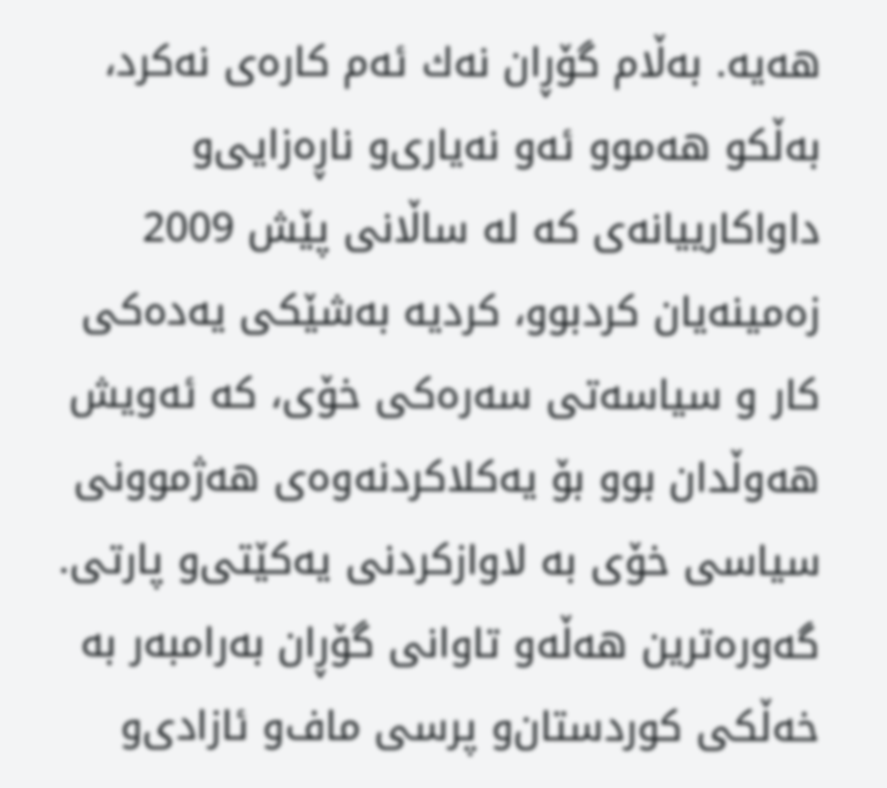هه‌یه‌. به‌ڵام گۆڕان نه‌ك ئه‌م كاره‌ی نه‌كرد، به‌ڵكو هه‌موو ئه‌و نه‌یاری‌و ناڕه‌زایی‌و داواكارییانه‌ی كه‌ له‌ ساڵانی پێش 2009 زه‌مینه‌یان كردبوو، كردیه‌ به‌شێكی یه‌ده‌كی كار و سیاسه‌تی سه‌ره‌كی خۆی، كه‌ ئه‌ویش هه‌وڵدان بوو بۆ یه‌كلاكردنه‌وه‌ی هه‌ژموونی سیاسی خۆی به‌ لاوازكردنی یه‌كێتی‌و پارتی. گه‌وره‌ترین هه‌ڵه‌‌و تاوانی گۆڕان به‌رامبه‌ر به‌ خه‌ڵكی كوردستان‌و پرسی ماف‌و ئازادی‌و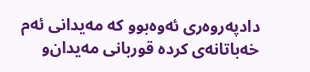دادپه‌روه‌ری ئه‌وه‌بوو كه‌ مه‌یدانی ئه‌م خه‌باتانه‌ی كرده‌ قوربانی مه‌یدان‌و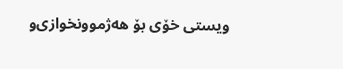ویستی خۆی بۆ هه‌ژموونخوازی‌و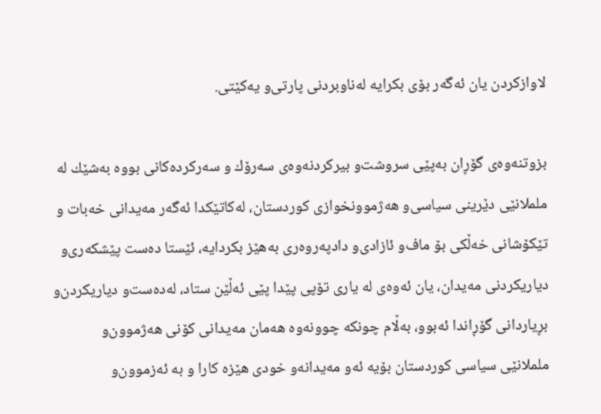لاوازكردن یان ئه‌گه‌ر بۆی بكرایه‌ له‌ناوبردنی پارتی‌و یه‌كێتی.

بزوتنه‌وه‌ی گۆڕان به‌پێی سروشت‌و بیركردنه‌وه‌ی سه‌رۆك ‌و سه‌ركرده‌كانی بووه‌ به‌شێك له‌ ململانێی دێرینی سیاسی‌و هه‌ژموونخوازی كوردستان، له‌كاتێكدا ئه‌گه‌ر مه‌یدانی خه‌بات ‌و تێكۆشانی خه‌ڵكی بۆ ماف‌و ئازادی‌و دادپه‌روه‌ری به‌هێز بكردایه‌، ئێستا ده‌ست پێشكه‌ری‌و دیاریكردنی مه‌یدان، یان ئه‌وه‌ی له‌ یاری تۆپی پێدا پێی ئه‌ڵێن ستاد، له‌ده‌ست‌و دیاریكردن‌و بڕیاردانی گۆڕاندا ئه‌بوو، به‌ڵام چونكه‌ چوونه‌وه‌ هه‌مان مه‌یدانی كۆنی هه‌ژموون‌و ململانێی سیاسی كوردستان بۆیه‌ ئه‌و مه‌یدانه‌‌و خودی هێزه‌ كارا و به‌ ئه‌زموون‌و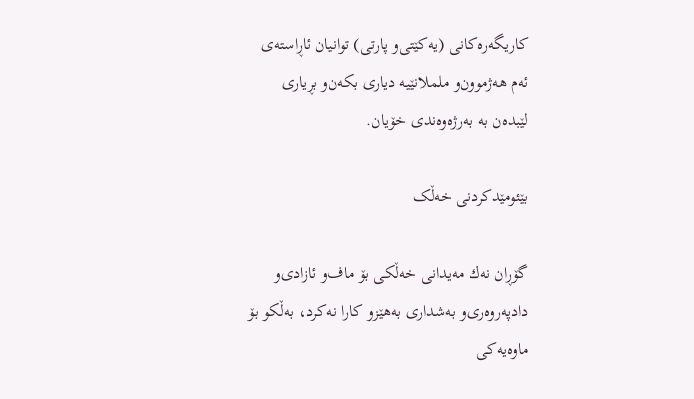كاریگه‌ره‌كانی (یه‌كێتی‌و پارتی) توانیان ئاڕاسته‌ی ئه‌م هه‌ژموون‌و ململانێیه‌ دیاری بكه‌ن‌و بڕیاری لێبده‌ن به‌ به‌رژه‌وه‌ندی خۆیان.

بێئومێدکردنی خەڵک

گۆڕان نه‌ك مه‌یدانی خه‌ڵكی بۆ ماف‌و ئازادی‌و دادپه‌روه‌ری‌و به‌شداری به‌هێز‌و كارا نه‌كرد، به‌ڵكو بۆ ماوه‌یه‌كی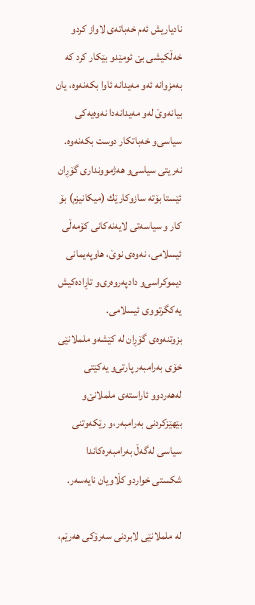نادیاریش ئه‌م خه‌باته‌ی لاواز كرد‌و خه‌ڵكیشی بێ ئومێد‌و بێكار كرد كه‌ به‌مزوانه‌ ئه‌و مه‌یدانه‌ ئاوا بكه‌نه‌وه‌، یان بیانه‌وێ له‌و مه‌یدانه‌دا نه‌وه‌یه‌كی سیاسی‌و خه‌باتكار دوست بكه‌نه‌وه‌. نه‌ریتی سیاسی‌و هه‌ژموونداری گۆڕان ئێستا بۆته‌ سازوكارێك (میكانیزم) بۆ كار و سیاسه‌تی لایه‌نه‌كانی كۆمه‌ڵی ئیسلامی، نه‌وه‌ی نوێ، هاوپه‌یمانی دیموكراسی‌و دادپه‌روه‌ری‌و تاڕاده‌كیش یه‌كگرتووی ئیسلامی.
بزوتنه‌وه‌ی گۆڕان له‌ كێشه‌‌و ململانێی خۆی به‌رامبه‌ر پارتی‌و یه‌كێتی له‌هه‌ردوو ئاراسته‌ی ململانێ‌و بێهێزكردنی به‌رامبه‌ر،‌و رێكه‌وتنی سیاسی له‌گه‌ڵ به‌رامبه‌ره‌كاندا شكستی خوارد‌و كڵاویان نایه‌سه‌ر.

له‌ ململانێی لابردنی سه‌رۆكی هه‌رێم،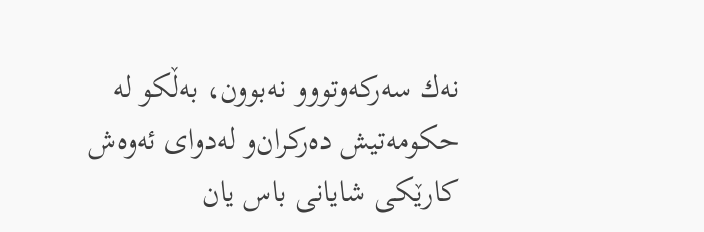نه‌ك سه‌ركه‌وتووو نه‌بوون، به‌ڵكو له‌ حكومه‌تیش ده‌ركران‌و له‌دوای ئه‌وه‌ش كارێكی شایانی باس یان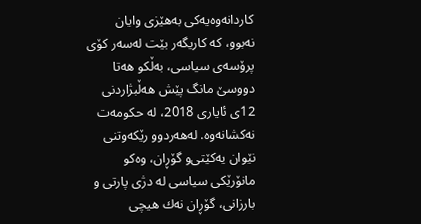كاردانه‌وه‌یه‌كی به‌هێزی وایان نه‌بوو، كه‌ كاریگه‌ر بێت له‌سه‌ر كۆی پرۆسه‌ی سیاسی، به‌ڵكو هه‌تا دووسێ مانگ پێش هه‌ڵبژاردنی 12ی ئایاری 2018، له‌ حكومه‌ت نه‌كشانه‌وه‌. له‌هه‌ردوو رێكه‌وتنی نێوان یه‌كێتی‌و گۆڕان، وه‌كو مانۆرێكی سیاسی له‌ دژی پارتی ‌و بارزانی، گۆڕان نه‌ك هیچی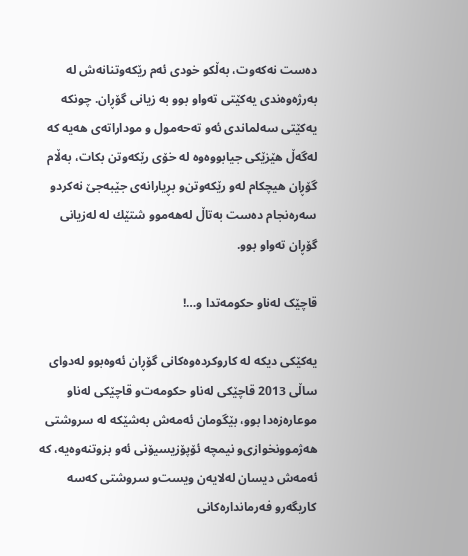ده‌ست نه‌كه‌وت، به‌ڵكو خودی ئه‌م رێكه‌وتنانه‌ش له‌ به‌رژه‌وه‌ندی یه‌كێتی ته‌واو بوو به‌ زیانی گۆڕان. چونكه‌ یه‌كێتی سه‌لماندی ئه‌و ته‌حه‌مول ‌و موداراته‌ی هه‌یه‌ كه‌ له‌گه‌ڵ هێزێكی جیابووه‌وه‌ له‌ خۆی رێكه‌وتن بكات، به‌ڵام گۆڕان هیچكام له‌و رێكه‌وتن‌و بڕیارانه‌ی جێبه‌جێ نه‌كرد‌و سه‌ره‌نجام ده‌ست به‌تاڵ له‌هه‌موو شتێك له‌ له‌زیانی گۆڕان ته‌واو بوو.

قاچێک لەناو حکومەتدا و…!

یه‌كێكی دیكه‌ له‌ كاروكرده‌وه‌كانی گۆڕان ئه‌وه‌بوو له‌دوای ساڵی 2013 قاچێكی له‌ناو حكومه‌ت‌و قاچێكی له‌ناو موعاره‌زه‌دا بوو، بێگومان ئه‌مه‌ش به‌شێكه‌ له‌ سروشتی هه‌ژموونخوازی‌و نیمچه‌ ئۆپۆزیسیۆنی ئه‌و بزوتنه‌وه‌یه‌، كه‌ ئه‌مه‌ش دیسان له‌لایه‌ن ویست‌و سروشتی كه‌سه‌ كاریگه‌ر‌و فه‌رمانداره‌كانی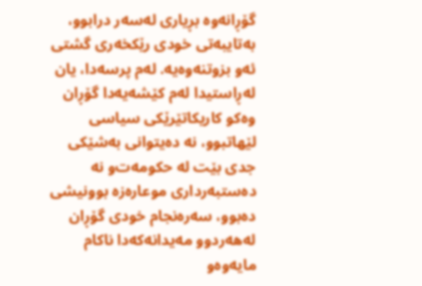گۆڕانه‌وه‌ بڕیاری له‌سه‌ر درابوو، به‌تایبه‌تی خودی رێكخه‌ری گشتی ئه‌و بزوتنه‌وه‌یه‌. له‌م پرسه‌دا، یان له‌ڕاستیدا له‌م كێشه‌یه‌دا گۆڕان وه‌كو كاریكاتێرێكی سیاسی لێهاتبوو، نه‌ ده‌یتوانی به‌شێكی جدی بێت له‌ حكومه‌ت‌و نه‌ ده‌ستبه‌رداری موعاره‌زه‌ بوونیشی ده‌بوو، سه‌ره‌نجام خودی گۆڕان له‌هه‌ردوو مه‌یدانه‌كه‌دا ناكام مایه‌وه‌‌و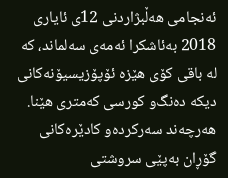ئه‌نجامی هه‌ڵبژاردنی 12ی ئایاری 2018 به‌ئاشكرا ئه‌مه‌ی سه‌لماند، كه‌ له‌ باقی كۆی هێزه‌ ئۆپۆزیسیۆنه‌كانی دیكه‌ ده‌نگ‌و كورسی كه‌متری هێنا. هه‌رچه‌ند سه‌ركرده‌‌و كادێره‌كانی گۆڕان به‌پێی سروشتی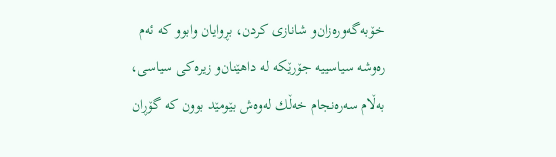خۆبه‌گه‌وره‌زان‌و شانازی كردن، بڕوایان وابوو كه‌ ئه‌م ره‌وشه‌ سیاسییه‌ جۆرێكه‌ له‌ داهێنان‌و زیره‌كی سیاسی، به‌ڵام سه‌ره‌نجام خه‌ڵك له‌وه‌ش بێومێد بوون كه‌ گۆڕان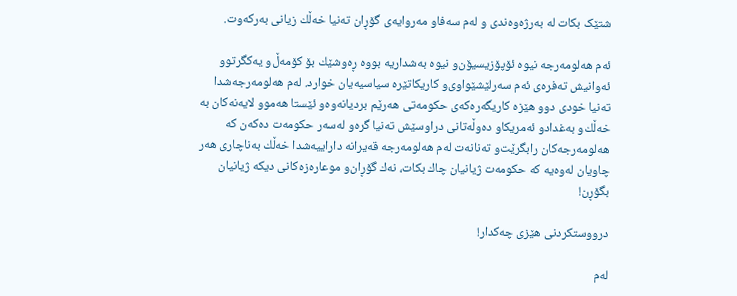شتێک بكات له‌ به‌رژه‌وه‌ندی ‌و له‌م سه‌فا‌و مه‌روایه‌ی گۆڕان ته‌نیا خه‌ڵك زیانی به‌ركه‌وت.

ئه‌م هه‌لومه‌رجه‌ نیوه‌ ئۆپۆزیسیۆن‌و نیوه‌ به‌شداریه‌ بووه‌ ڕه‌وشێك بۆ كۆمه‌ڵ‌و یه‌كگرتوو ئه‌وانیش ته‌فره‌ی ئه‌م سه‌رلێشێواوی‌و كاریكاتێره‌ سیاسیه‌یان خوارد. له‌م هه‌لومه‌رجه‌شدا ته‌نیا خودی دوو هێزه‌ كاریگه‌ره‌كه‌ی حكومه‌تی هه‌رێم بردیانه‌وه‌‌و ئێستا هه‌موو لایه‌نه‌كان به‌ خه‌ڵك‌و به‌غداد‌و ئه‌مریكا‌و ده‌وڵه‌تانی دراوسێش ته‌نیا گره‌و له‌سه‌ر حكومه‌ت ده‌كه‌ن كه‌ هه‌لومه‌رجه‌كان رابگرێت‌و ته‌نانه‌ت له‌م هه‌لومه‌رجه‌ قه‌یرانه‌ داراییه‌شدا خه‌ڵك به‌ناچاری هه‌ر چاویان له‌وه‌یه‌ كه‌ حكومه‌ت ژیانیان چاك بكات، نه‌ك گۆڕان‌و موعاره‌زه‌كانی دیكه‌ ژیانیان بگۆڕن!

درووستکردنی هێزی چەکدار!

له‌م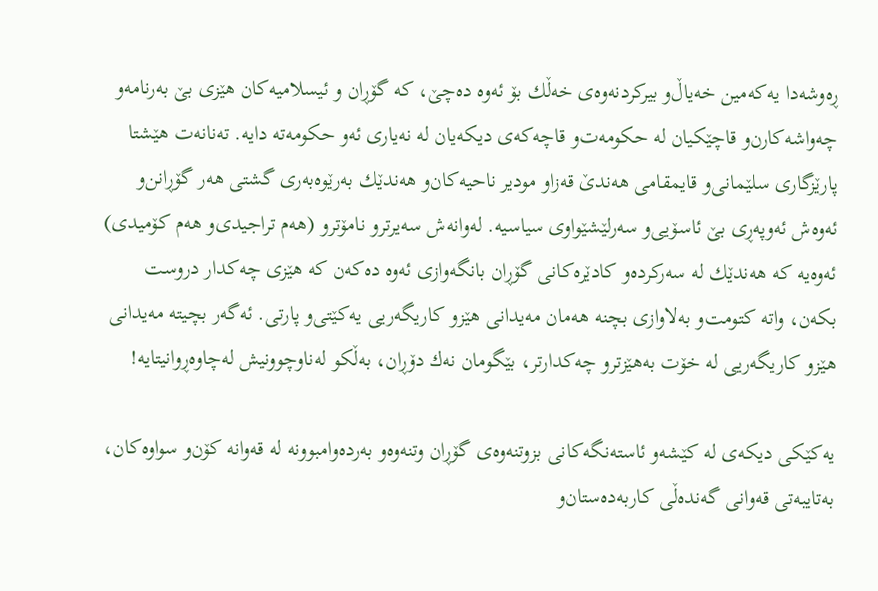ڕه‌وشه‌دا یه‌كه‌مین خه‌یاڵ‌و بیركردنه‌وه‌ی خه‌ڵك بۆ ئه‌وه‌ ده‌چێ، كه‌ گۆڕان ‌و ئیسلامیه‌كان هێزی بێ به‌رنامه‌‌و چه‌واشه‌كارن‌و قاچێكیان له‌ حكومه‌ت‌و قاچه‌كه‌ی دیكه‌یان له‌ نه‌یاری ئه‌و حكومه‌ته‌ دایه‌. ته‌نانه‌ت هێشتا پارێزگاری سلێمانی‌و قایمقامی هه‌ندێ قه‌زا‌و مودیر ناحیه‌كان‌و هه‌ندێك به‌رێوه‌به‌ری گشتی هه‌ر گۆڕانن‌و ئه‌وه‌ش ئه‌وپه‌ڕی بێ ئاسۆیی‌و سه‌رلێشێواوی سیاسیه‌. له‌وانه‌ش سه‌یرتر‌و نامۆتر‌و (هه‌م تراجیدی‌و هه‌م كۆمیدی) ئه‌وه‌یه‌ كه‌ هه‌ندێك له‌ سه‌ركرده‌‌و كادێره‌كانی گۆڕان بانگه‌وازی ئه‌وه‌ ده‌كه‌ن كه‌ هێزی چه‌كدار دروست بكه‌ن، واته‌ كتومت‌و به‌لاوازی بچنه‌ هه‌مان مه‌یدانی هێز‌و كاریگه‌ریی یه‌كێتی‌و پارتی. ئه‌گه‌ر بچیته‌ مه‌یدانی هێز‌و كاریگه‌ریی له‌ خۆت به‌هێزتر‌و چه‌كدارتر، بێگومان نه‌ك دۆڕان، به‌ڵكو له‌ناوچوونیش له‌چاوه‌ڕوانیتایه‌!

یه‌كێكی دیكه‌ی له‌ كێشه‌‌و ئاسته‌نگه‌كانی بزوتنه‌وه‌ی گۆڕان وتنه‌وه‌‌و به‌رده‌وامبوونه‌ له‌ قه‌وانه‌ كۆن‌و سواوه‌كان، به‌تایبه‌تی قه‌وانی گه‌نده‌ڵی كاربه‌ده‌ستان‌و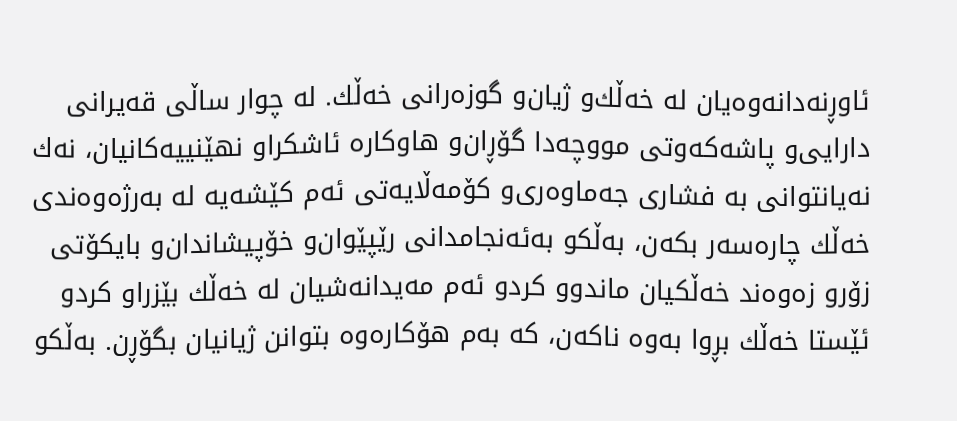ئاوڕنه‌دانه‌وه‌یان له‌ خه‌ڵك‌و ژیان‌و گوزه‌رانی خه‌ڵك. له‌ چوار ساڵی قه‌یرانی دارایی‌و پاشه‌كه‌وتی مووچه‌دا گۆڕان‌و هاوكاره‌ ئاشكراو نهێنییه‌كانیان، نه‌ك نه‌یانتوانی به‌ فشاری جه‌ماوه‌ری‌و كۆمه‌ڵایه‌تی ئه‌م كێشه‌یه‌ له‌ به‌رژه‌وه‌ندی خه‌ڵك چاره‌سه‌ر بكه‌ن، به‌ڵكو به‌ئه‌نجامدانی رێپێوان‌و خۆپیشاندان‌و بایكۆتی زۆر‌و زه‌وه‌ند خه‌ڵكیان ماندوو كرد‌و ئه‌م مه‌یدانه‌شیان له‌ خه‌ڵك بێزراو كرد‌و ئێستا خه‌ڵك بڕوا به‌وه‌ ناكه‌ن، كه‌ به‌م هۆكاره‌وه‌ بتوانن ژیانیان بگۆڕن. به‌ڵكو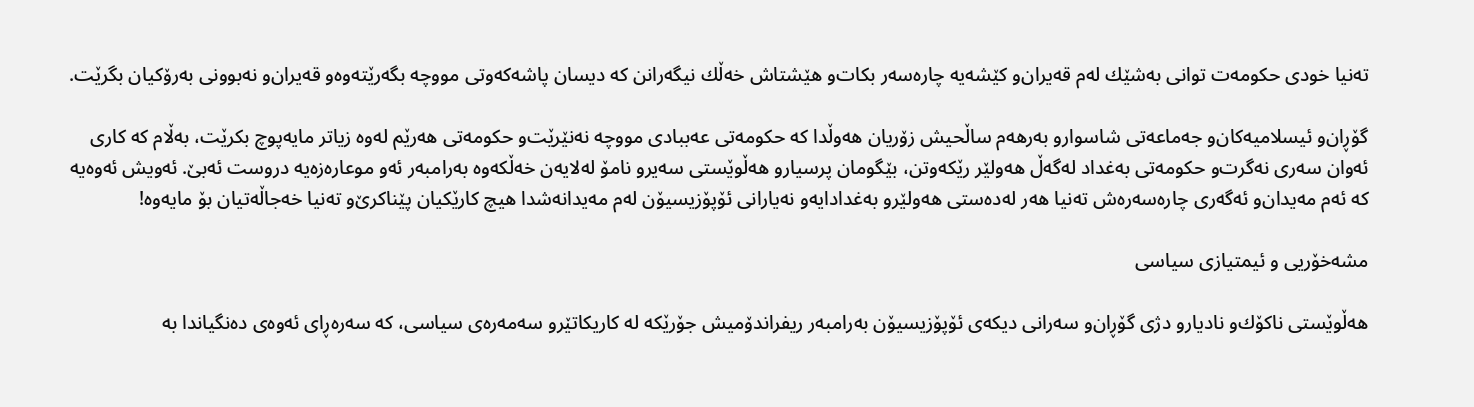ته‌نیا خودی حكومه‌ت توانی به‌شێك له‌م قه‌یران‌و كێشه‌یه‌ چاره‌سه‌ر بكات‌و هێشتاش خه‌ڵك نیگه‌رانن كه‌ دیسان پاشه‌كه‌وتی مووچه‌ بگه‌رێته‌وه‌‌و قه‌یران‌و نه‌بوونی به‌رۆكیان بگرێت.

گۆڕان‌و ئیسلامیه‌كان‌و جه‌ماعه‌تی شاسوار‌و به‌رهه‌م ساڵحیش زۆریان هه‌وڵدا كه‌ حكومه‌تی عه‌ببادی مووچه‌ نه‌نێرێت‌و حكومه‌تی هه‌رێم له‌وه‌ زیاتر مایه‌پوچ بكرێت، به‌ڵام كه‌ كاری ئه‌وان سه‌ری نه‌گرت‌و حكومه‌تی به‌غداد له‌گه‌ڵ هه‌ولێر رێكه‌وتن، بێگومان پرسیار‌و هه‌ڵوێستی سه‌یر‌و نامۆ له‌لایه‌ن خه‌ڵكه‌وه‌ به‌رامبه‌ر ئه‌و موعاره‌زه‌یه‌ دروست ئه‌بێ. ئه‌ویش ئه‌وه‌یه‌ كه‌ ئه‌م مه‌یدان‌و ئه‌گه‌ری چاره‌سه‌ره‌ش ته‌نیا هه‌ر له‌ده‌ستی هه‌ولێر‌و به‌غدادایه‌‌و نه‌یارانی ئۆپۆزیسیۆن له‌م مه‌یدانه‌شدا هیچ كارێكیان پێناكرێ‌و ته‌نیا خه‌جاڵه‌تیان بۆ مایه‌وه‌!

مشەخۆریی و ئیمتیازی سیاسی

هه‌ڵوێستی ناكۆك‌و نادیار‌و دژی گۆڕان‌و سه‌رانی دیكه‌ی ئۆپۆزیسیۆن به‌رامبه‌ر ریفراندۆمیش جۆرێكه‌ له‌ كاریكاتێر‌و سه‌مه‌ره‌ی سیاسی، كه‌ سه‌ره‌ڕای ئه‌وه‌ی ده‌نگیاندا به‌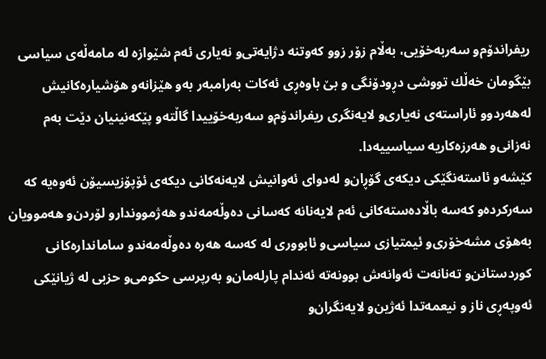ریفراندۆم‌و سه‌ربه‌خۆیی، به‌ڵام زۆر زوو كه‌وتنه‌ دژایه‌تی‌و نه‌یاری ئه‌م شێوازه‌ له‌ مامه‌ڵه‌ی سیاسی بێگومان خه‌ڵك تووشی دڕودۆنگی ‌و بێ باوه‌ڕی ئه‌كات به‌رامبه‌ر به‌و هێزانه‌‌و هۆشیاره‌كانیش له‌هه‌ردوو ئاراسته‌ی نه‌یاری‌و لایه‌نگری ریفراندۆم‌و سه‌ربه‌خۆییدا گاڵته‌‌و پێكه‌نینیان دێت به‌م نه‌زانی‌و هه‌رزه‌كاریه‌ سیاسییه‌دا.
كێشه‌‌و ئاسته‌نگێكی دیكه‌ی گۆڕان‌و له‌دوای ئه‌وانیش لایه‌نه‌كانی دیكه‌ی ئۆپۆزیسیۆن ئه‌وه‌یه‌ كه‌ سه‌ركرده‌‌و كه‌سه‌ باڵاده‌سته‌كانی ئه‌م لایه‌نانه‌ كه‌سانی ده‌وڵه‌مه‌ند‌و هه‌ژمووندار‌و لۆردن‌و هه‌موویان به‌هۆی مشه‌خۆری‌و ئیمتیازی سیاسی‌و ئابووری له‌ كه‌سه‌ هه‌ره‌ ده‌وڵه‌مه‌ند‌و سامانداره‌كانی كوردستانن‌و ته‌نانه‌ت ئه‌وانه‌ش بوونه‌ته‌ ئه‌ندام پارله‌مان‌و به‌رپرسی حكومی‌و حزبی له‌ ژیانێكی ئه‌وپه‌ڕی ناز ‌و نیعمه‌تدا ئه‌ژین‌و لایه‌نگران‌و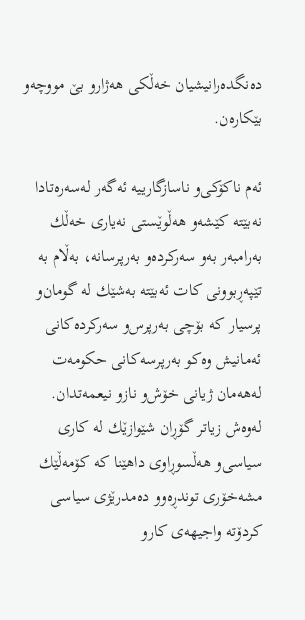ده‌نگده‌رانیشیان خه‌ڵكی هه‌ژار‌و بێ مووچه‌‌و بێكاره‌ن.

ئه‌م ناكۆكی‌و ناسازگارییه‌ ئه‌گه‌ر له‌سه‌ره‌تادا نه‌بێته‌ كێشه‌‌و هه‌ڵوێستی نه‌یاری خه‌ڵك به‌رامبه‌ر به‌و سه‌ركرده‌‌و به‌رپرسانه‌، به‌ڵام به‌ تێپه‌ڕبوونی كات ئه‌بێته‌ به‌شێك له‌ گومان‌و پرسیار كه‌ بۆچی به‌رپرس‌و سه‌ركرده‌كانی ئه‌مانیش وه‌كو به‌رپرسه‌كانی حكومه‌ت له‌هه‌مان ژیانی خۆش‌و ناز‌و نیعمه‌تدان. له‌وه‌ش زیاتر گۆڕان شێوازێك له‌ كاری سیاسی‌و هه‌ڵسوڕاوی داهێنا كه‌ كۆمه‌ڵێك مشه‌خۆری توندڕه‌و‌و ده‌مدرێژی سیاسی كردۆته‌ واجیهه‌ی كارو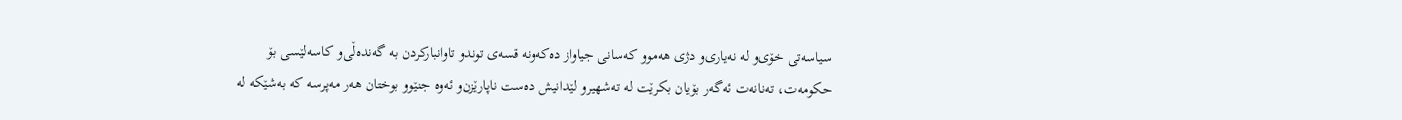سیاسه‌تی خۆی‌و له‌ نه‌یاری‌و دژی هه‌موو كه‌سانی جیاواز ده‌كه‌ونه‌ قسه‌ی توند‌و تاوانباركردن به‌ گه‌نده‌ڵی‌و كاسه‌لێسی بۆ حكومه‌ت، ته‌نانه‌ت ئه‌گه‌ر بۆیان بكرێت له‌ ته‌شهیر‌و لێدانیش ده‌ست ناپارێزن‌و ئه‌وه‌ جنێو‌و بوختان هه‌ر مه‌پرسه‌ كه‌ به‌شێكه‌ له‌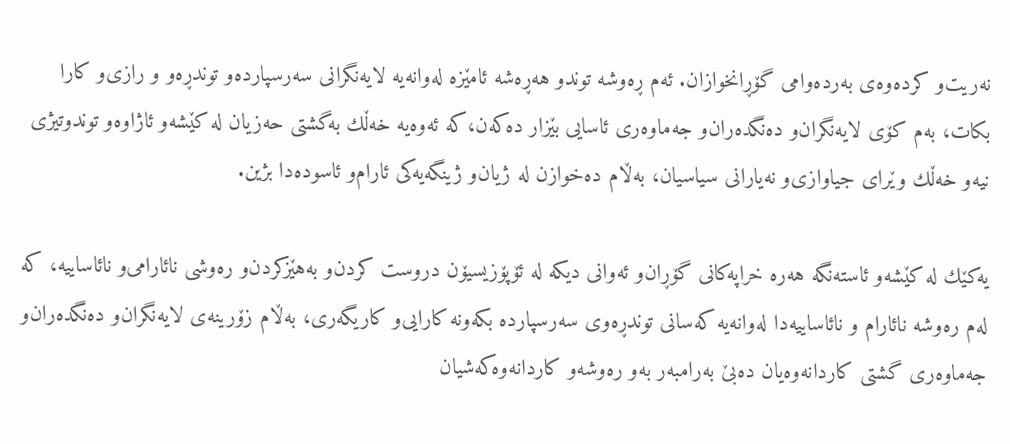نه‌ریت‌و كرده‌وه‌ی به‌رده‌وامی گۆڕانخوازان. ئه‌م ڕه‌وشه‌ توند‌و هه‌ڕه‌شه‌ ئامێزه‌ له‌وانه‌یه‌ لایه‌نگرانی سه‌رسپارده‌‌و توندڕه‌و ‌و رازی‌و كارا بكات، به‌م كۆی لایه‌نگران‌و ده‌نگده‌ران‌و جه‌ماوه‌ری ئاسایی بێزار ده‌كه‌ن،كه‌ ئه‌وه‌یه‌ خه‌ڵك به‌گشتی حه‌زیان له‌ كێشه‌‌و ئاژاوه‌‌و توندوتیژی نیه‌‌و خه‌ڵك وێرای جیاوازی‌و نه‌یارانی سیاسیان، به‌ڵام ده‌خوازن له‌ ژیان‌و ژینگه‌یه‌كی ئارام‌و ئاسوده‌دا بژین.

یه‌كێك له‌ كێشه‌‌و ئاسته‌نگه‌ هه‌ره‌ خراپه‌كانی گۆڕان‌و ئه‌وانی دیكه‌ له‌ ئۆپۆزیسیۆن دروست كردن‌و به‌هێزكردن‌و ره‌وشی نائارامی‌و نائاساییه‌، كه‌ له‌م ره‌وشه‌ نائارام‌ و نائاساییه‌دا له‌وانه‌یه‌ كه‌سانی توندڕه‌وی سه‌رسپارده‌ بكه‌ونه‌ كارایی‌و كاریگه‌ری، به‌ڵام زۆرینه‌ی لایه‌نگران‌و ده‌نگده‌ران‌و جه‌ماوه‌ری گشتی كاردانه‌وه‌یان ده‌بێ به‌رامبه‌ر به‌و ره‌وشه‌‌و كاردانه‌وه‌كه‌شیان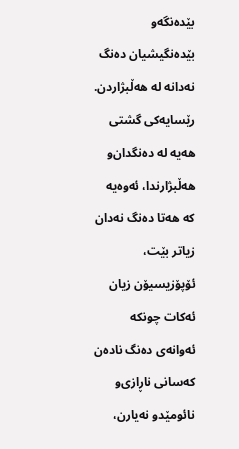بێده‌نگه‌‌و بێده‌نگیشیان ده‌نگ نه‌دانه‌ له‌ هه‌ڵبژاردن. رێسایه‌كی گشتی هه‌یه‌ له‌ ده‌نگدان‌و هه‌ڵبژارندا، ئه‌وه‌یه‌ كه‌ هه‌تا ده‌نگ نه‌دان زیاتر بێت، ئۆپۆزیسیۆن زیان ئه‌كات چونكه‌ ئه‌وانه‌ی ده‌نگ ناده‌ن كه‌سانی ناڕازی‌و نائومێد‌و نه‌یارن،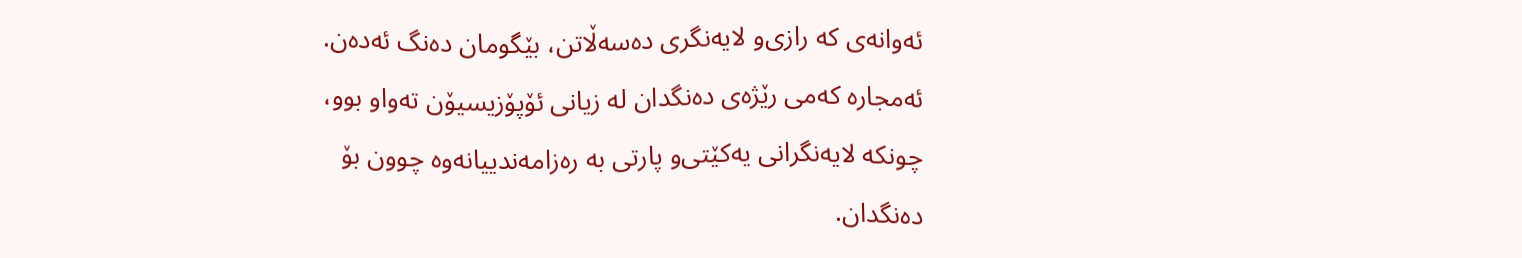ئه‌وانه‌ی كه‌ رازی‌و لایه‌نگری ده‌سه‌ڵاتن، بێگومان ده‌نگ ئه‌ده‌ن. ئه‌مجاره‌ كه‌می رێژه‌ی ده‌نگدان له‌ زیانی ئۆپۆزیسیۆن تەواو بوو، چونكه‌ لایه‌نگرانی یه‌كێتی‌و پارتی به‌ ره‌زامه‌ندییانه‌وه‌ چوون بۆ ده‌نگدان.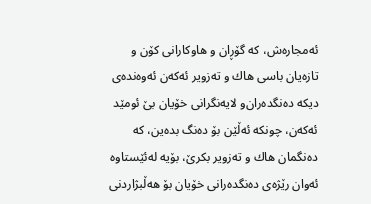ئه‌مجاره‌ش، كه‌ گۆڕان‌ و هاوكارانی كۆن‌ و تازه‌یان باسی هاك‌ و ته‌زویر ئه‌كه‌ن ئه‌وه‌نده‌ی دیكه‌ ده‌نگده‌ران‌و لایه‌نگرانی خۆیان بێ ئومێد ئه‌كه‌ن، چونكه‌ ئه‌ڵێن بۆ ده‌نگ بده‌ین، كه‌ ده‌نگمان هاك‌ و ته‌زویر بكرێ، بۆیه‌ له‌ئێستاوه‌ ئه‌وان رێژه‌ی ده‌نگده‌رانی خۆیان بۆ هه‌ڵبژاردنی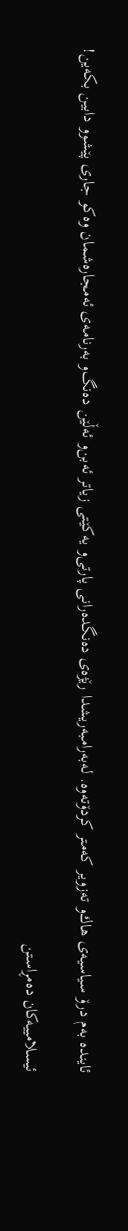ئاینده‌ به‌م درۆ سیاسیه‌ی هاك‌و ته‌زویر كه‌متر كردۆته‌وه‌. له‌به‌رامبه‌ریشدا رێژه‌ی ده‌نگده‌رانی پارتی‌و یه‌كێتی زیاتر ئه‌بن‌و ئه‌ڵێن ده‌نگ‌و به‌رنامه‌ی ئه‌مجاره‌شمان وه‌كو جاری پێشوو دابین بكه‌ین!

ئیسلامییەکان دەمڕاستن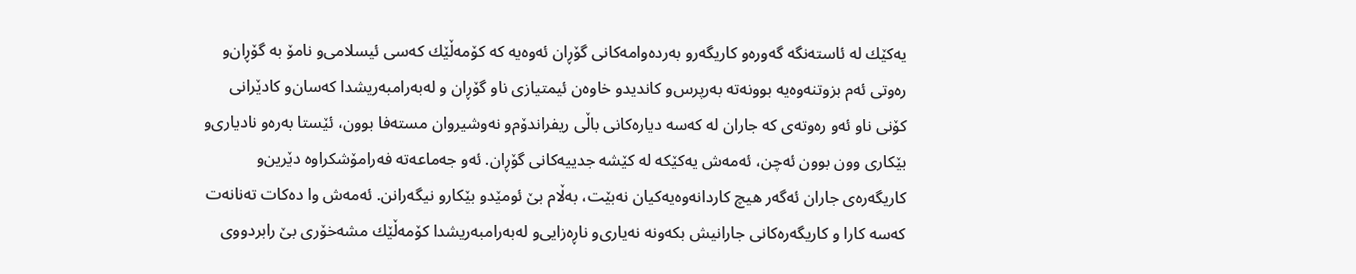یه‌كێك له‌ ئاسته‌نگه‌ گه‌وره‌‌و كاریگه‌ر‌و به‌رده‌وامه‌كانی گۆڕان ئه‌وه‌یه‌ كه‌ كۆمه‌ڵێك كه‌سی ئیسلامی‌و نامۆ به‌ گۆڕان‌و ره‌وتی ئه‌م بزوتنه‌وه‌یه‌ بوونه‌ته‌ به‌رپرس‌و كاندید‌و خاوه‌ن ئیمتیازی ناو گۆڕان ‌و له‌به‌رامبه‌ریشدا كه‌سان‌و كادێرانی كۆنی ناو ئه‌و ره‌وته‌ی كه‌ جاران له‌ كه‌سه‌ دیاره‌كانی باڵی ریفراندۆم‌و نه‌وشیروان مسته‌فا بوون، ئێستا به‌ره‌و نادیاری‌و بێكاری ‌وون بوون ئه‌چن، ئه‌مه‌ش یه‌كێكه‌ له‌ كێشه‌ جدییه‌كانی گۆڕان. ئه‌و جه‌ماعه‌ته‌ فه‌رامۆشكراوه‌ دێرین‌و كاریگه‌ره‌ی جاران ئه‌گه‌ر هیچ كاردانه‌وه‌یه‌كیان نه‌بێت، به‌ڵام بێ ئومێد‌و بێكار‌و نیگه‌رانن. ئه‌مه‌ش وا ده‌كات ته‌نانه‌ت كه‌سه‌ كارا و كاریگه‌ره‌كانی جارانیش بكه‌ونه‌ نه‌یاری‌و ناڕه‌زایی‌و له‌به‌رامبه‌ریشدا كۆمه‌ڵێك مشه‌خۆری بێ رابردووی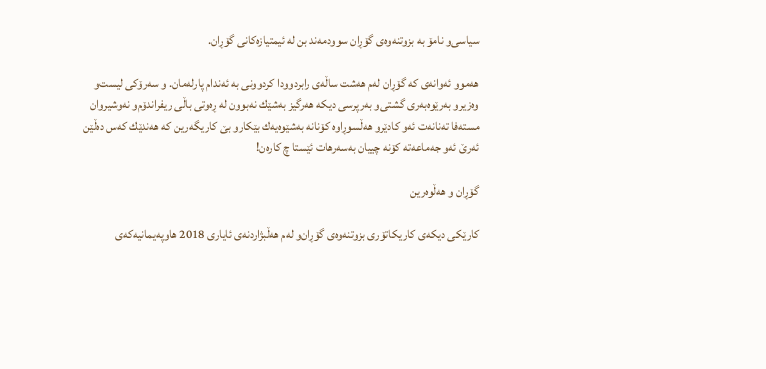سیاسی‌و نامۆ به‌ بزوتنه‌وه‌ی گۆڕان سوودمه‌ند بن له‌ ئیمتیازه‌كانی گۆڕان.

هه‌موو ئه‌وانه‌ی كه‌ گۆڕان له‌م هه‌شت ساڵه‌ی رابردوودا كردوونی به‌ ئه‌ندام پارله‌مان. و سه‌رۆكی لیست‌و وه‌زیر‌و به‌رێوه‌به‌ری گشتی‌و به‌رپرسی دیكه‌ هه‌رگیز به‌شێك نەبوون له‌ ڕه‌وتی باڵی ریفراندۆم‌و نه‌وشیروان مسته‌فا ته‌نانه‌ت ئه‌و كادێر‌و هه‌ڵسوڕاوه‌ كۆنانه‌ به‌شێوه‌یه‌ك بێكار‌و بێ كاریگه‌رین كه‌ هه‌ندێك كه‌س ده‌ڵێن ئه‌رێ ئه‌و جه‌ماعه‌ته‌ كۆنه‌ چییان به‌سه‌رهات ئێستا چ كاره‌ن!

گۆڕان و هەڵوەرین

كارێكی دیكه‌ی كاریكاتۆری بزوتنه‌وه‌ی گۆڕان‌و له‌م هه‌ڵبژاردنه‌ی ئایاری 2018 هاوپه‌یمانیه‌كه‌ی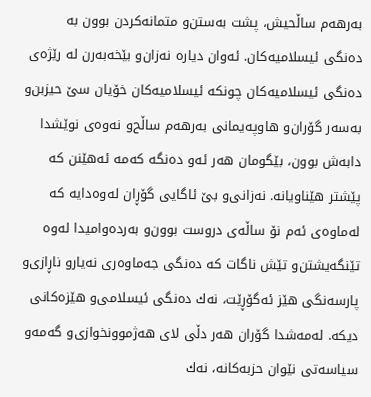به‌رهه‌م ساڵحیش، پشت به‌ستن‌و متمانه‌كردن بوون به‌ ده‌نگی ئیسلامیه‌كان. ئه‌وان دیاره‌ نه‌زان‌و بێخه‌به‌رن له‌ رێژه‌ی ده‌نگی ئیسلامیه‌كان چونكه‌ ئیسلامیه‌كان خۆیان سێ حیزبن‌و به‌سه‌ر گۆران‌و هاوپه‌یمانی به‌رهه‌م ساڵح‌و نه‌وه‌ی نوێشدا دابه‌ش بوون، بێگومان هه‌ر ئه‌و ده‌نگه‌ كه‌مه‌ ئه‌هێنن كه‌ پێشتر هێناویانه‌. نه‌زانی‌و بێ ئاگایی گۆڕان له‌وه‌دایه‌ كه‌ له‌ماوه‌ی ئه‌م نۆ ساڵه‌ی دروست بوون‌و به‌رده‌وامیدا له‌وه‌ تێنگه‌یشتن‌و تێش ناگات كه‌ ده‌نگی جه‌ماوه‌ری نه‌یار‌و ناڕازی‌و پارسه‌نگی هێز ئه‌گۆڕێت، نه‌ك ده‌نگی ئیسلامی‌و هێزه‌كانی دیكه‌. له‌مه‌شدا گۆران هه‌ر دڵی لای هه‌ژموونخوازی‌و گه‌مه‌‌و سیاسه‌تی نێوان حزبه‌كانه‌، نه‌ك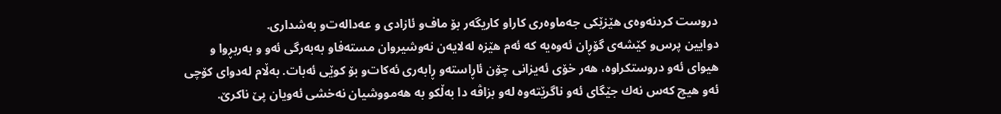دروست كردنه‌وه‌ی هێزێكی جه‌ماوه‌ری كارا‌و كاریگه‌ر بۆ ماف‌و ئازادی ‌و عه‌داله‌ت‌و به‌شداری.
دوایین پرس‌و كێشه‌ی گۆڕان ئه‌وه‌یه‌ كه‌ ئه‌م هێزه‌ له‌لایه‌ن نه‌وشیروان مسته‌فا‌و به‌به‌رگی ئه‌و ‌و به‌ربڕوا ‌و هیوای ئه‌و دروستكراوه‌، هه‌ر خۆی ئه‌یزانی چۆن ئاڕاسته‌‌و ڕابه‌ری ئه‌كات‌و بۆ كوێی ئه‌بات. به‌ڵام له‌دوای كۆچی ئه‌و هیچ كه‌س نه‌ك جێگای ئه‌و ناگرێته‌وه‌ له‌و بزاڤه‌ دا به‌ڵكو به‌ هه‌مووشیان نه‌خشی ئه‌ویان پێ ناكرێ.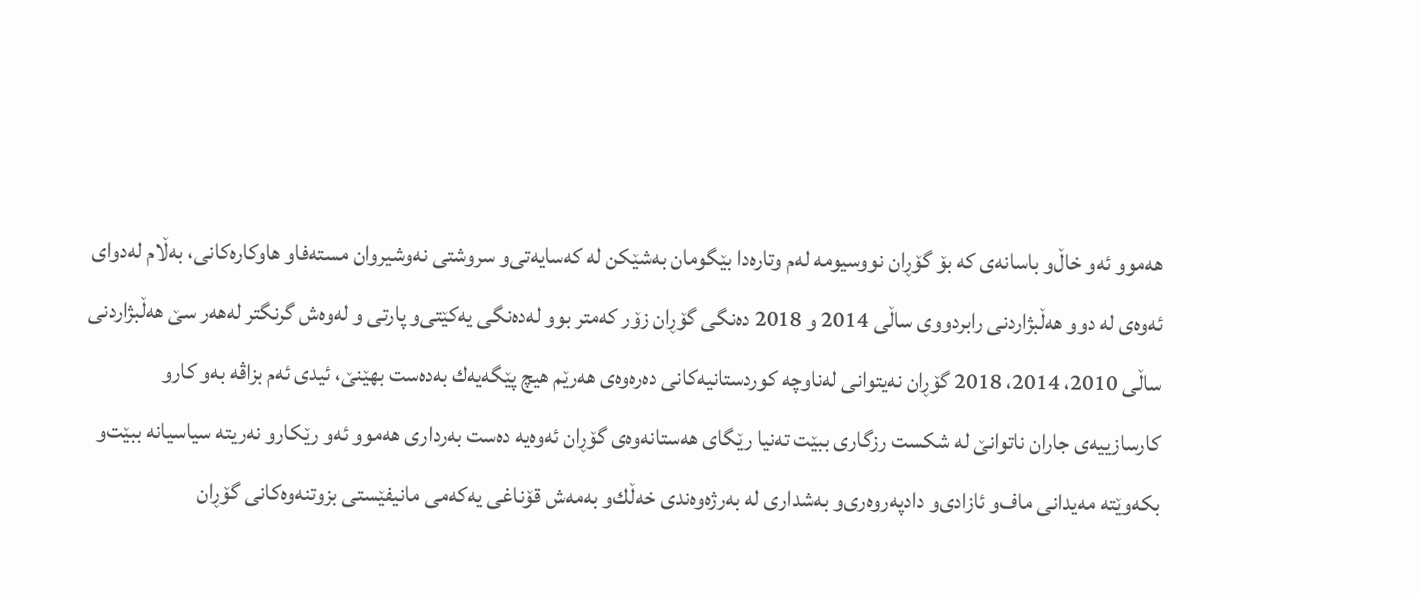هه‌موو ئه‌و خاڵ‌و باسانه‌ی كه‌ بۆ گۆڕان نووسیومه‌ له‌م وتاره‌دا بێگومان به‌شێكن له‌ كه‌سایه‌تی‌و سروشتی نه‌وشیروان مسته‌فا‌و هاوكاره‌كانی، به‌ڵام له‌دوای ئه‌وه‌ی له‌ دوو هه‌ڵبژاردنی رابردووی ساڵی 2014 و 2018 ده‌نگی گۆڕان زۆر كه‌متر بوو له‌ده‌نگی یه‌كێتی‌و پارتی ‌و له‌وه‌ش گرنگتر له‌هه‌ر سێ هه‌ڵبژاردنی ساڵی 2010، 2014، 2018 گۆڕان نه‌یتوانی له‌ناوچه‌ كوردستانیه‌كانی ده‌ره‌وه‌ی هه‌رێم هیچ پێگه‌یه‌ك به‌ده‌ست بهێنێ، ئیدی ئه‌م بزاڤه‌ به‌و كار‌و كارسازییه‌ی جاران ناتوانێ له‌ شكست رزگاری ببێت ته‌نیا رێگای هه‌ستانه‌وه‌ی گۆڕان ئه‌وه‌یه‌ ده‌ست به‌رداری هه‌موو ئه‌و رێكار‌و نه‌ریته‌ سیاسیانه‌ ببێت‌و بكه‌وێته‌ مه‌یدانی ماف‌و ئازادی‌و دادپه‌روه‌ری‌و به‌شداری له‌ به‌رژه‌وه‌ندی خه‌ڵك‌و به‌مه‌ش قۆناغی یه‌كه‌می مانیفێستی بزوتنه‌وه‌كانی گۆڕان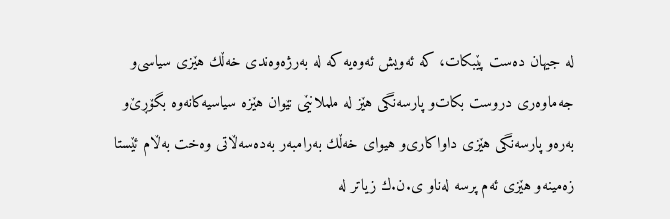له‌ جیهان ده‌ست پێبكات، كه‌ ئه‌ویش ئه‌وه‌یه‌ كه‌ له‌ به‌رژه‌وه‌ندی خه‌ڵك هێزی سیاسی‌و جه‌ماوه‌ری دروست بكات‌و پارسه‌نگی هێز له‌ ململانێی نێوان هێزه‌ سیاسیه‌كانه‌وه‌ بگۆڕێ‌و به‌ره‌و پارسه‌نگی هێزی داواكاری‌و هیوای خه‌ڵك به‌رامبه‌ر به‌ده‌سه‌ڵاتی وه‌خت به‌ڵام ئێستا زه‌مینه‌‌و هێزی ئه‌م پرسه‌ له‌ناو ی‌.ن.ك زیاتر له‌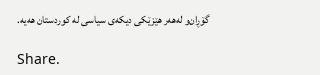گۆڕان‌و له‌هه‌ر هێزێكی دیكه‌ی سیاسی له‌ كوردستان هه‌یه‌.

Share.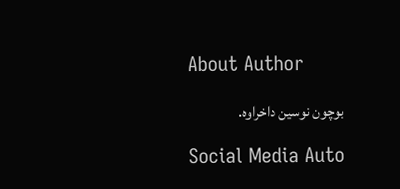About Author

بوچون نوسین داخراوە.

Social Media Auto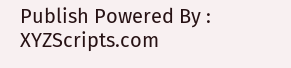Publish Powered By : XYZScripts.com